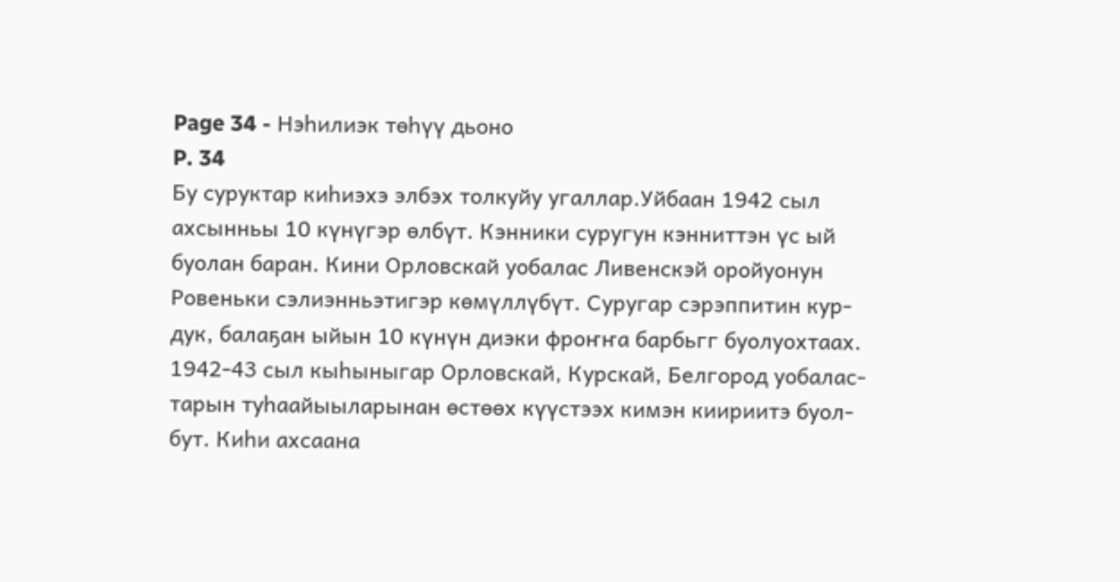Page 34 - Нэһилиэк төһүү дьоно
P. 34
Бу суруктар киһиэхэ элбэх толкуйу угаллар.Уйбаан 1942 сыл
ахсынньы 10 күнүгэр өлбүт. Кэнники суругун кэнниттэн үс ый
буолан баран. Кини Орловскай уобалас Ливенскэй оройуонун
Ровеньки сэлиэнньэтигэр көмүллүбүт. Суругар сэрэппитин кур-
дук, балаҕан ыйын 10 күнүн диэки фроҥҥа барбьгг буолуохтаах.
1942-43 сыл кыһыныгар Орловскай, Курскай, Белгород уобалас-
тарын туһаайыыларынан өстөөх күүстээх кимэн киириитэ буол-
бут. Киһи ахсаана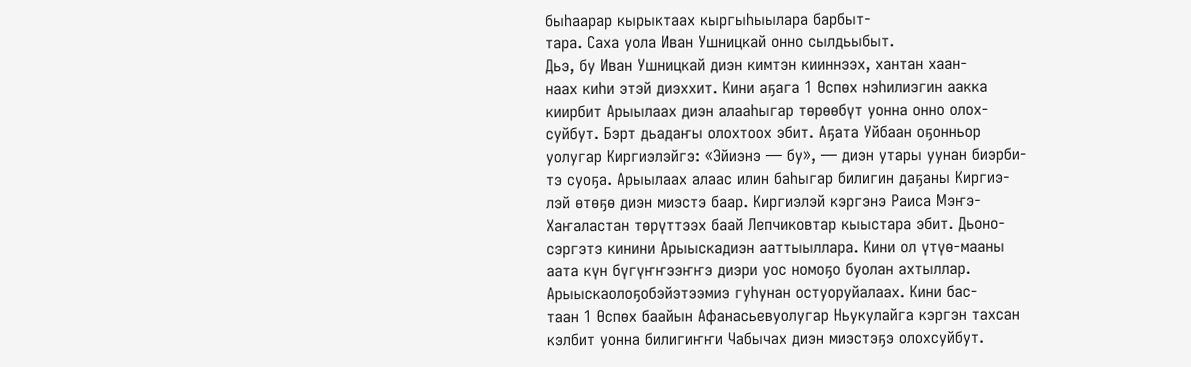быһаарар кырыктаах кыргыһыылара барбыт-
тара. Саха уола Иван Ушницкай онно сылдьыбыт.
Дьэ, бу Иван Ушницкай диэн кимтэн кииннээх, хантан хаан-
наах киһи этэй диэххит. Кини аҕага 1 Өспөх нэһилиэгин аакка
киирбит Арыылаах диэн алааһыгар төрөөбүт уонна онно олох-
суйбут. Бэрт дьадаҥы олохтоох эбит. Аҕата Уйбаан оҕонньор
уолугар Киргиэлэйгэ: «Эйиэнэ — бу», — диэн утары уунан биэрби-
тэ суоҕа. Арыылаах алаас илин баһыгар билигин даҕаны Киргиэ-
лэй өтөҕө диэн миэстэ баар. Киргиэлэй кэргэнэ Раиса Мэҥэ-
Хаҥаластан төрүттээх баай Лепчиковтар кыыстара эбит. Дьоно-
сэргэтэ кинини Арыыскадиэн ааттыыллара. Кини ол үтүө-мааны
аата күн бүгүҥҥээҥҥэ диэри уос номоҕо буолан ахтыллар.
Арыыскаолоҕобэйэтээмиэ гуһунан остуоруйалаах. Кини бас-
таан 1 Өспөх баайын Афанасьевуолугар Ньукулайга кэргэн тахсан
кэлбит уонна билигиҥҥи Чабычах диэн миэстэҕэ олохсуйбут.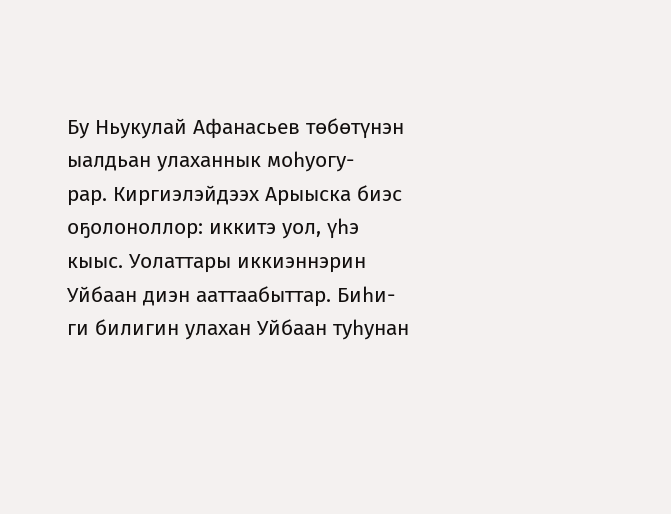Бу Ньукулай Афанасьев төбөтүнэн ыалдьан улаханнык моһуогу-
рар. Киргиэлэйдээх Арыыска биэс оҕолоноллор: иккитэ уол, үһэ
кыыс. Уолаттары иккиэннэрин Уйбаан диэн ааттаабыттар. Биһи-
ги билигин улахан Уйбаан туһунан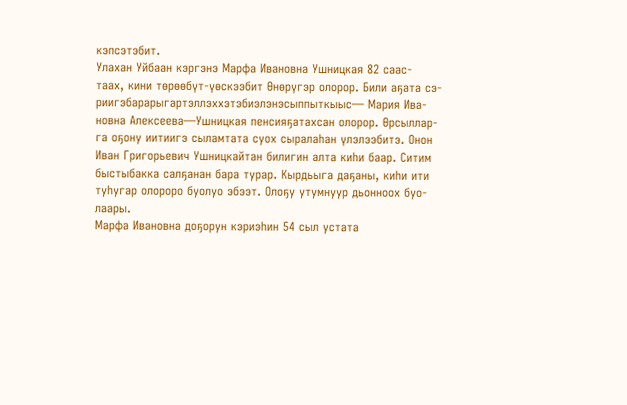кэпсэтэбит.
Улахан Уйбаан кэргэнэ Марфа Ивановна Ушницкая 82 саас-
таах, кини төрөөбүт-үөскээбит Өнөрүгэр олорор. Били аҕата сэ-
риигэбарарыгартэллэххэтэбиэлэнэсыппыткыыс— Мария Ива-
новна Алексеева—Ушницкая пенсияҕатахсан олорор. Өрсыллар-
га оҕону иитиигэ сыламтата суох сыралаһан үлэлээбитэ. Онон
Иван Григорьевич Ушницкайтан билигин алта киһи баар. Ситим
быстыбакка салҕанан бара турар. Кырдьыга даҕаны, киһи ити
туһугар олороро буолуо эбээт. Олоҕу утумнуур дьонноох буо-
лаары.
Марфа Ивановна доҕорун кэриэһин 54 сыл устата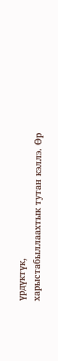үрдүктүк,
харыстабыллаахтык тутан кэллэ. Өр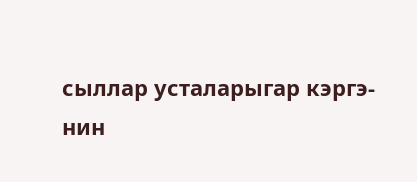сыллар усталарыгар кэргэ-
нин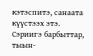кэтэспитэ, санаата күүстээх этэ. Сэриигэ барбыттар, тыын-